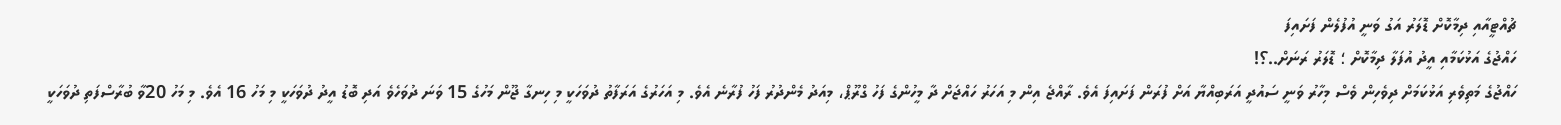ޗުއްޓީއާއި ދިމާކޮށް ޑޮލަރު އަގު ވަނީ އުފުލެން ފަށައިފަ
ހައްޖުގެ އަޅުކަމާއި އީދު އުފަލާ ދިމާކޮށް ؛ ޑޮލަރު ރަނަށް..؟!
ހައްޖުގެ މަތިވެރި އަޅުކަމަށް ދިވެހިން ވެސް މިހާރު ވަނީ ސައުދީ އަރަބިއްޔާ އަށް ފުރަން ފަށައިފަ އެވެ. ރާއްޖެ އިން މި އަހަރު ހައްޖަށް ދާ މީހުންގެ ފަހު ގްރޫޕް، މިއަދު މެންދުރު ފަހު ފުރާނެ އެވެ. މި އަހަރުގެ އަރަފާތު ދުވަހަކީ މި ހިނގާ ޖޫން މަހުގެ 15 ވަނަ ދުވަހެވެ އަދި ބޮޑު އީދު ދުވަހަކީ މި މަހު 16 އެވެ. މި މަހު 20ވާ ބުރާސްފަތި ދުވަހަކީ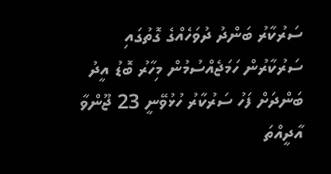ސަރުކާރު ބަންދު ދުވަހެއްގެ ގޮތުގައި ސަރުކާރުން ހަމަޖެއްސުމުން މިހާރު ބޮޑު އީދު ބަންދަށް ފަހު ސަރުކާރު ހުޅުވޭނީ 23 ޖޫންވާ އާދީއްތަ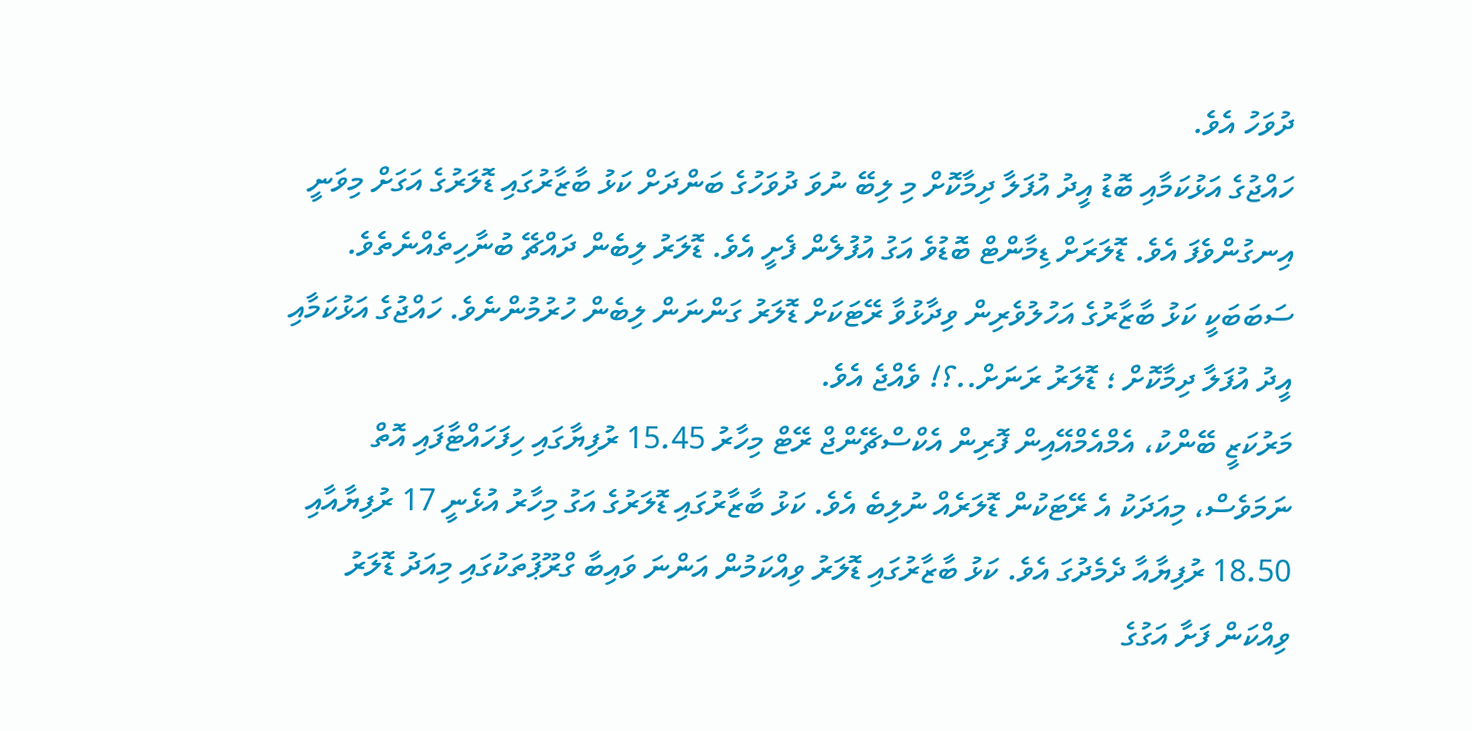ދުވަހު އެވެ.
ހައްޖުގެ އަޅުކަމާއި ބޮޑު އީދު އުފަލާ ދިމާކޮށް މި ލިބޭ ނުވަ ދުވަހުގެ ބަންދަށް ކަޅު ބާޒާރުގައި ޑޮލަރުގެ އަގަށް މިވަނީ އިނގުންވެފަ އެވެ. ޑޮލަރަށް ޑިމާންޓް ބޮޑުވެ އަގު އުފުލެން ފެށީ އެވެ. ޑޮލަރު ލިބެން ދައްޗޭ ބުނާހިތެއްނެތެވެ. ސަބަބަކީ ކަޅު ބާޒާރުގެ އަހުލުވެރިން ވިދާޅުވާ ރޭޓަކަށް ޑޮލަރު ގަންނަން ލިބެން ހުރުމުންނެވެ. ހައްޖުގެ އަޅުކަމާއި އީދު އުފަލާ ދިމާކޮށް ؛ ޑޮލަރު ރަނަށް..؟! ވެއްޖެ އެވެ.
މަރުކަޒީ ބޭންކު، އެމްއެމްއޭއިން ފޮރިން އެކްސްޗޭންޖް ރޭޓް މިހާރު 15.45 ރުފިޔާގައި ހިފަހައްޓާފައި އޮތް ނަމަވެސް، މިއަދަކު އެ ރޭޓަކުން ޑޮލަރެއް ނުލިބެ އެވެ. ކަޅު ބާޒާރުގައި ޑޮލަރުގެ އަގު މިހާރު އުޅެނީ 17 ރުފިޔާއާއި 18.50 ރުފިޔާއާ ދެމެދުގަ އެވެ. ކަޅު ބާޒާރުގައި ޑޮލަރު ވިއްކަމުން އަންނަ ވައިބާ ގްރޫޕުތަކުގައި މިއަދު ޑޮލަރު ވިއްކަން ފަށާ އަގުގެ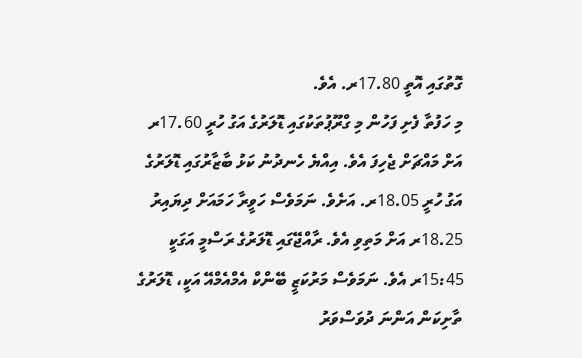ގޮތުގައި އޮތީ 17.80ރ. އެވެ.
މި ހަފުތާ ފެށި ފަހުން މި ގްރޫޕުތަކުގައި ޑޮލަރުގެ އަގު ހުރީ 17.60ރ އަށް މައްޗަށް ޖެހިފަ އެވެ. އިއްޔެ ހެނދުނު ކަޅު ބާޒާރުގައި ޑޮލަރުގެ އަގު ހުރީ 18.05ރ. އަށެވެ. ނަމަވެސް ހަވީރާ ހަމައަށް ދިޔައިރު 18.25ރ އަށް މަތިވި އެވެ. ރާއްޖޭގައި ޑޮލަރުގެ ރަސްމީ އަގަކީ 15:45ރ އެވެ. ނަމަވެސް މަރުކަޒީ ބޭންކް އެމްއެމްއޭ އަކީ، ޑޮލަރުގެ ތާށިކަން އަންނަ ދުވަސްވަރު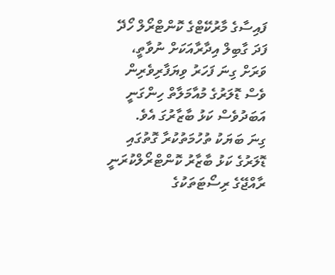ފައިސާގެ މާރުކޭޓްގެ ކޮންޓްރޯލް ހޯދޭ ފަދަ ގާބިލް އިދާރާއަކަށް ނުވާތީ، ވަރަށް ގިނަ ފަހަރު ވިޔަފާރިވެރިން ވެސް ޑޮލަރުގެ މުއާމަލާތް ހިންގަނީ އަބަދުވެސް ކަޅު ބާޒާރުގަ އެވެ.
ގިނަ ބަޔަކު ތުހުމަތުކުރާ ގޮތުގައި ޑޮލަރުގެ ކަޅު ބާޒާރު ކޮންޓްރޯލްކުރަނީ ރާއްޖޭގެ ރިސޯޓަތަކުގެ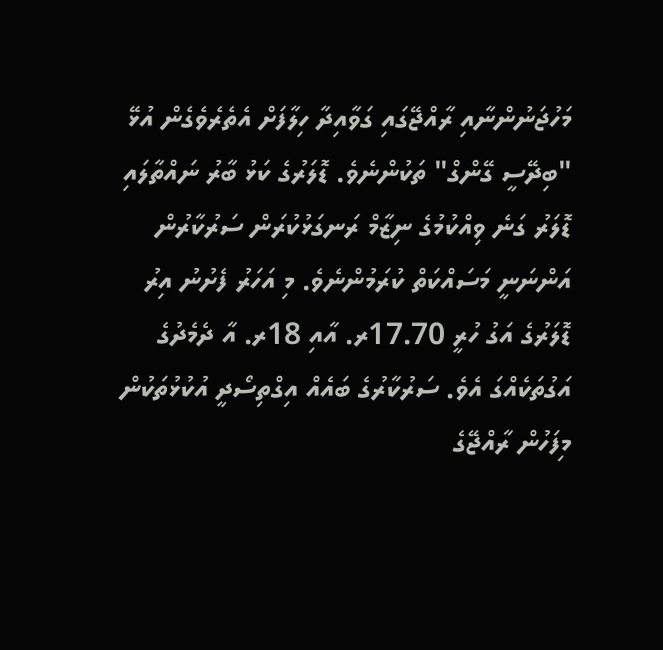މަހުޖަނުންނާއި ރާއްޖޭގައި ގަވާއިދާ ހިލާފަށް އެތެރެވެގެން އުޅޭ "ބިދޭސީ ގޭންގް" ތަކުންނެވެ. ޑޮލަރުގެ ކަޅު ބާރު ނައްތާލައި ޑޮލަރު ގަނެ ވިއްކުމުގެ ނިޒާމް ރަނގަޅުކުރަން ސަރުކާރުން އަންނަނީ މަސައްކަތް ކުރަމުންނެވެ. މި އަހަރު ފެށުނު އިރު ޑޮލަރުގެ އަގު ހުރީ 17.70ރ. އާއި 18ރ. އާ ދެމެދުގެ އަގުތަކެއްގަ އެވެ. ސަރުކާރުގެ ބައެއް އިގްތިސޯދީ އުކުޅުތަކުން މިފަހުން ރާއްޖޭގެ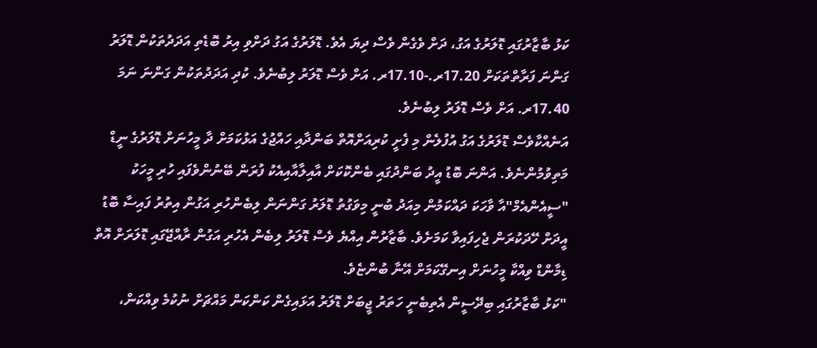ކަޅު ބާޒާރުގައި ޑޮލަރުގެ އަގު، ދަށް ވެގެން ވެސް ދިޔަ އެވެ. ޑޮލަރުގެ އަގު ދަށްވި އިރު ބޮޑެތި އަދަދުތަކުން ޑޮލަރު ގަންނަ ފަރާތްތަކަށް 17.20ރ.-17.10ރ. އަށް ވެސް ޑޮލަރު ލިބުނެވެ. ކުދި އަދަދުތަކުން ގަންނަ ނަމަ 17.40ރ. އަށް ވެސް ޑޮލަރު ލިބުނެވެ.
އަނެއްކާވެސް ޑޮލަރުގެ އަގު އުފުލެން މި ފެށީ ކުރިއަށްއޮތް ބަންދާއި ހައްޖުގެ އަޅުކަމަށް ދާ މީހުނަށް ޑޮލަރުގެ ނީޑް މަތިވުމުންނެވެ. އަންނަ ބޮޑު އީދު ބަންދުގައި ބެންކޮކަށް އާއިލާއާއިއެކު ފުރަން ބޭނުންވެފައި ހުރި މީހަކު "ސީއެންއެމް"އާ ވާހަކަ ދައްކަމުން މިއަދު ބުނީ މިވަގުތު ޑޮލަރު ގަންނަން ލިބެންހުރި އަގުން އިތުރު ފައިސާ ބޮޑު އީދަށް ހޭދަކުރަން ޖެހިފައިވާ ކަމަށެވެ. ބާޒާރުން އިއްޔެ ވެސް ޑޮލަރު ލިބެން އެހުރި އަގުން ރާއްޖޭގައި ޑޮލަރަށް އޮތް ޑިމާންޑް ވިއްކާ މީހުނަށް އިނގޭކަމަށް އޭނާ ބުންޏެވެ.
"ކަޅު ބާޒާރުގައި ބިދޭސީން އެތިބެނީ ހަތަރު ޖީބަށް ޑޮލަރު އަޅައިގެން ކަންކަން މައްޗަށް ނުކުމެ ވިއްކަން،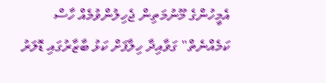އެމީހުންގެ މޫނުމަތިން ޖެހިލުންވުމެއް ހާސް ކަމެއްނެތް" ގަވާއިދާ ހިލާފަށް ކަޅު ބާޒާރުގައި ޑޮލަރު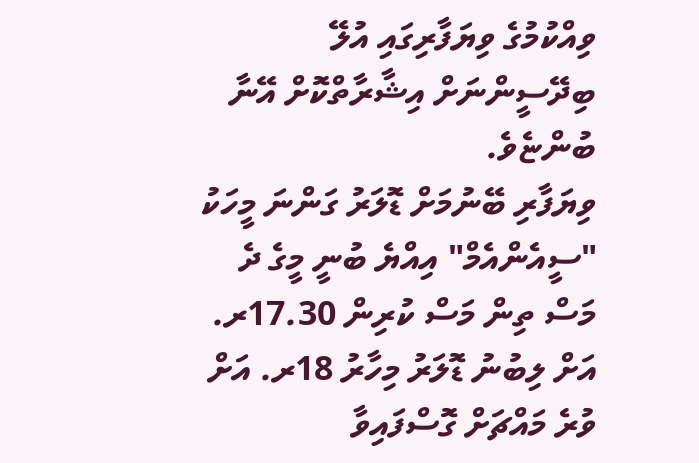ވިއްކުމުގެ ވިޔަފާރިގައި އުލޭ ބިދޭސީންނަށް އިޝާރާތްކޮށް އޭނާ ބުންޏެވެ.
ވިޔަފާރި ބޭނުމަށް ޑޮލަރު ގަންނަ މީހަކު "ސީއެންއެމް" އިއްޔެ ބުނީ މީގެ ދެ މަސް ތިން މަސް ކުރިން 17.30ރ. އަށް ލިބުނު ޑޮލަރު މިހާރު 18ރ. އަށް ވުރެ މައްޗަށް ގޮސްފައިވާ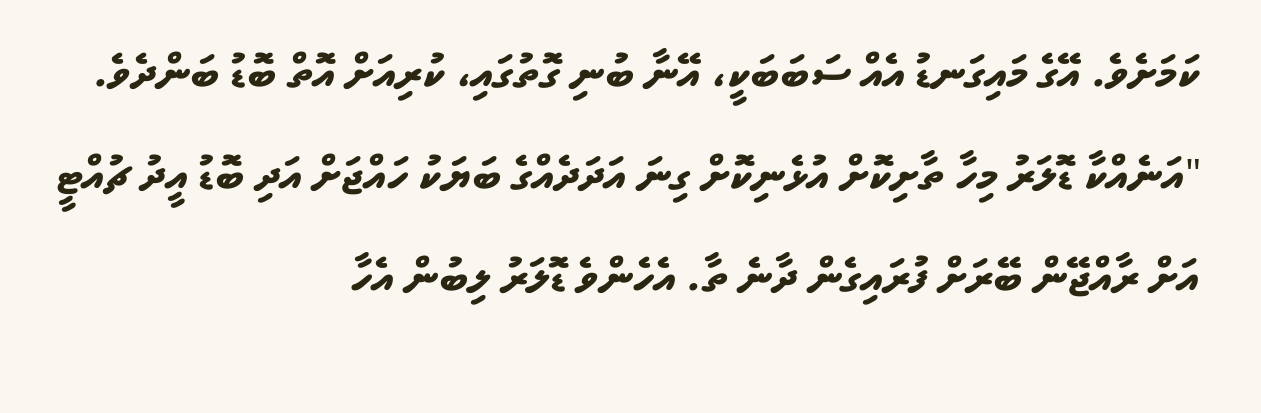ކަމަށެވެ. އޭގެ މައިގަނޑު އެއް ސަބަބަކީ، އޭނާ ބުނި ގޮތުގައި، ކުރިއަށް އޮތް ބޮޑު ބަންދެވެ.
"އަނެއްކާ ޑޮލަރު މިހާ ތާށިކޮށް އުޅެނިކޮށް ގިނަ އަދަދެއްގެ ބަޔަކު ހައްޖަށް އަދި ބޮޑު އީދު ޗުއްޓީ އަށް ރާއްޖޭން ބޭރަށް ފުރައިގެން ދާނެ ތާ. އެހެންވެ ޑޮލަރު ލިބުން އެހާ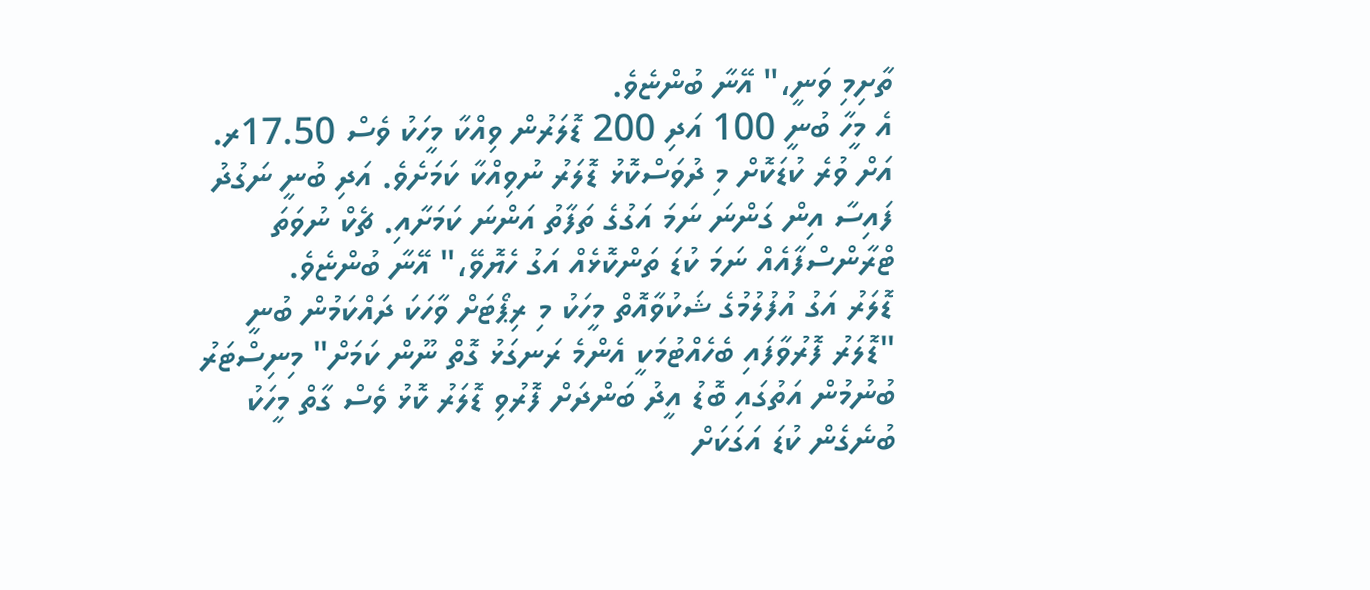ތާށިމި ވަނީ،" އޭނާ ބުންޏެވެ.
އެ މީހާ ބުނީ 100 އަދި 200 ޑޮލަރުން ވިއްކާ މީހަކު ވެސް 17.50ރ. އަށް ވުރެ ކުޑަކޮށް މި ދުވަސްކޮޅު ޑޮލަރު ނުވިއްކާ ކަމަށެވެ. އަދި ބުނީ ނަގުދު ފައިސާ އިން ގަންނަ ނަމަ އަގުގެ ތަފާތު އަންނަ ކަމަށާއި. ޗެކް ނުވަތަ ޓްރާންސްފާއެއް ނަމަ ކުޑަ ތަންކޮޅެއް އަގު ހެޔޮވޭ،" އޭނާ ބުންޏެވެ.
ޑޮލަރު އަގު އުފުލުމުގެ ޝަކުވާއޮތް މީހަކު މި ރިޕޯޓަށް ވާހަކަ ދައްކަމުން ބުނީ "ޑޮލަރު ފޮރުވާފައި ބެހެއްޓުމަކީ އެންމެ ރަނގަޅު ގޮތް ނޫން ކަމަށް" މިނިސްޓަރު ބުނުމުން އަތުގައި ބޮޑު އީދު ބަންދަށް ފޮރުވި ޑޮލަރު ކޮޅު ވެސް ގާތް މީހަކު ބުނެގެން ކުޑަ އަގަކަށް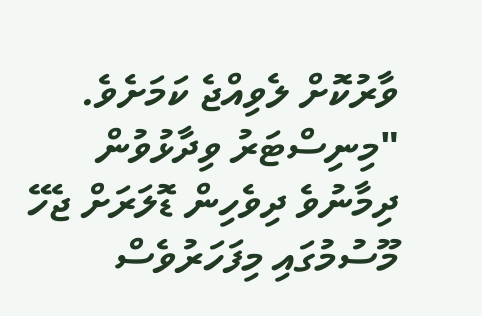ވާރުކޮށް ލެވިއްޖެ ކަމަށެވެ.
"މިނިސްޓަރު ވިދާޅުވުން ދިމާނުވެ ދިވެހިން ޑޮލަރަށް ޖެހޭ މޫސުމުގައި މިފަހަރުވެސް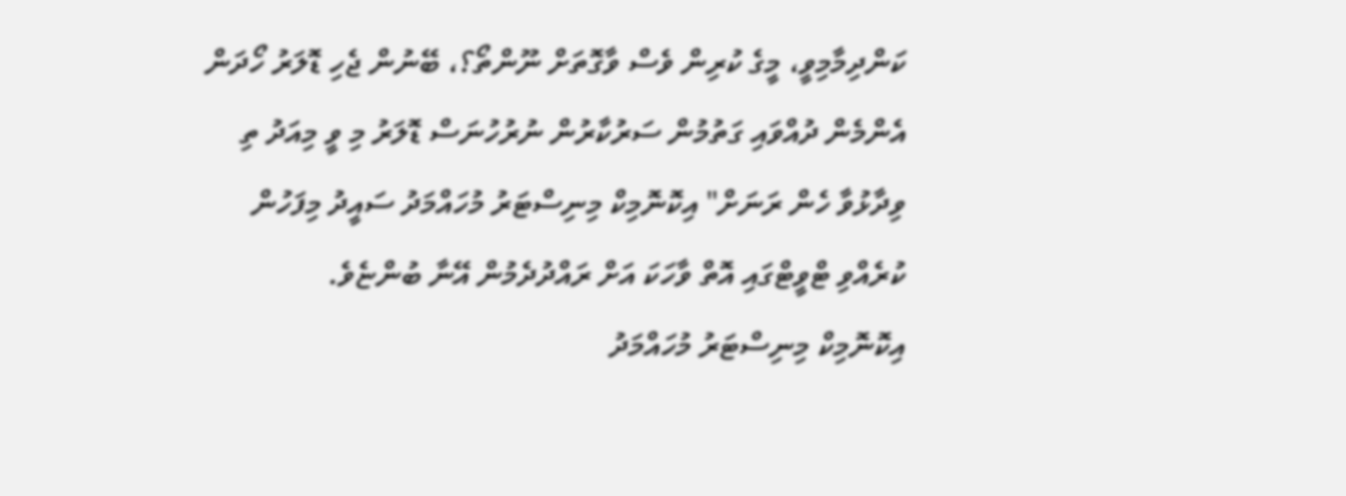ކަންދިމާމިވީ، މީގެ ކުރިން ވެސް ވާގޮތަށް ނޫންތޯ؟، ބޭނުން ޖެހި ޑޮލަރު ހޯދަން އެންމެން ދުއްވައި ގަތުމުން ސަރުކާރުން ނުރުހުނަސް ޑޮލަރު މި ވީ މިއަދު ތި ވިދާޅުވާ ހެން ރަނަށް" އިކޮނޮމިކް މިނިސްޓަރު މުހައްމަދު ސައީދު މިފަހުން ކުރެއްވި ޓްވީޓްގައި އޮތް ވާހަކަ އަށް ރައްދުދެމުން އޭނާ ބުންޏެވެ.
އިކޮނޮމިކް މިނިސްޓަރު މުހައްމަދު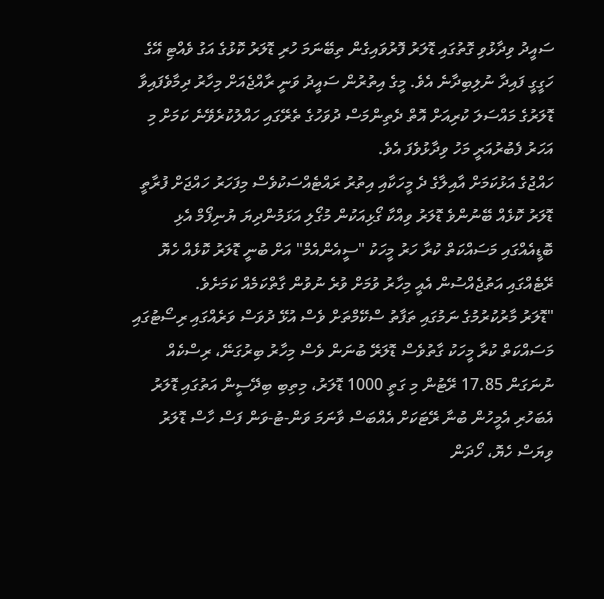ސައީދު ވިދާޅުވި ގޮތުގައި ޑޮލަރު ފޮރުވައިގެން ތިބޭނަމަ ހުރި ޑޮލަރު ކޮޅުގެ އަގު ވެއްޓި އޭގެ ހަގީގީ ފައިދާ ނުލިބިދާނެ އެވެ. މީގެ އިތުރުން ސައީދު ވަނީ ރާއްޖެއަށް މިހާރު ދިމާވެފައިވާ ޑޮލަރުގެ މައްސަލަ ކުރިއަށް އޮތް ދެތިންމަސް ދުވަހުގެ ތެރޭގައި ހައްލުކުރެވޭނެ ކަމަށް މި އަހަރު ފެބުރުއަރީ މަހު ވިދާޅުވެފަ އެވެ.
ހައްޖުގެ އަޅުކަމަށް އާއިލާގެ ދެ މީހަކާއި އިތުރު ރައްޓެއްސަކުވެސް މިފަހަރު ހައްޖަށް ފުރާތީ ޑޮލަރު ކޮޅެއް ބޭނުންވެ ޑޮލަރު ވިއްކާ ގޯޅިއަކުން މުގޯލި އަޅަމުންދިޔަ ޔުނިފޯމް އެޅި ބޮޑީއެއްގައި މަސައްކަތް ކުރާ ހަރު މީހަކު "ސީއެންއެމް" އަށް ބުނީ ޑޮލަރު ކޮޅެއް ހެޔޮ ރޭޓެއްގައި އަތުޖެއްސުން އެއީ މިހާރު ވުމަށް ވުރެ ނުވުން ގާތްކަމެއް ކަމަށެވެ.
"ޑޮލަރު މާރުކުރުމުގެ ނަމުގައި ތަފާތު ސްކޭމްތަށް ވެސް އުޅޭ ދުވަސް ވަރެއްގައި ރިސޯޓުގައި މަސައްކަތް ކުރާ މީހަކު ގާތުވެސް ޑޮލަރޭ ބުނަން ވެސް މިހާރު ބިރުގަނޭ، ރިސްކެއް ނުނަގަން 17.85 ރޭޓުން މި ގަތީ 1000 ޑޮލަރު، މިތިބި ބިދޭސީން އަތުގައި ޑޮލަރު އެބަހުރި އެމީހުން ބުނާ ރޭޓަކަށް އެއްބަސް ވާނަމަ ވަން-ޓު-ވަން ފަސް ހާސް ޑޮލަރު ވިޔަސް ހެޔޮ، ހޯދަން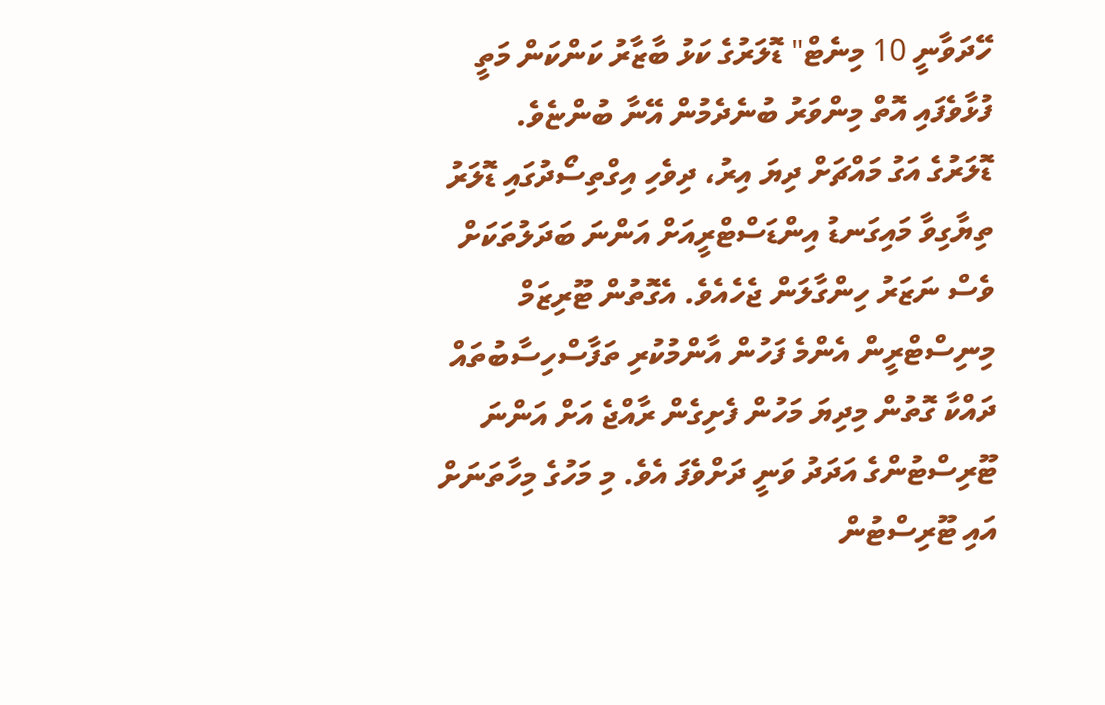ހޭދަވާނީ 10 މިނެޓް" ޑޮލަރުގެ ކަޅު ބާޒާރު ކަންކަން މަތީ ފުޅާވެފައި އޮތް މިންވަރު ބުނެދެމުން އޭނާ ބުންޏެވެ.
ޑޮލަރުގެ އަގު މައްޗަށް ދިޔަ އިރު، ދިވެހި އިގްތިސޯދުގައި ޑޮލަރު ތިޔާގިވާ މައިގަނޑު އިންޑަސްޓްރީއަށް އަންނަ ބަދަލުތަކަށް ވެސް ނަޒަރު ހިންގާލަން ޖެހެއެވެ. އެގޮތުން ޓޫރިޒަމް މިނިސްޓްރީން އެންމެ ފަހުން އާންމުކުރި ތަފާސްހިސާބުތައް ދައްކާ ގޮތުން މިދިޔަ މަހުން ފެށިގެން ރާއްޖެ އަށް އަންނަ ޓޫރިސްޓުންގެ އަދަދު ވަނީ ދަށްވެފަ އެވެ. މި މަހުގެ މިހާތަނަށް އައި ޓޫރިސްޓުން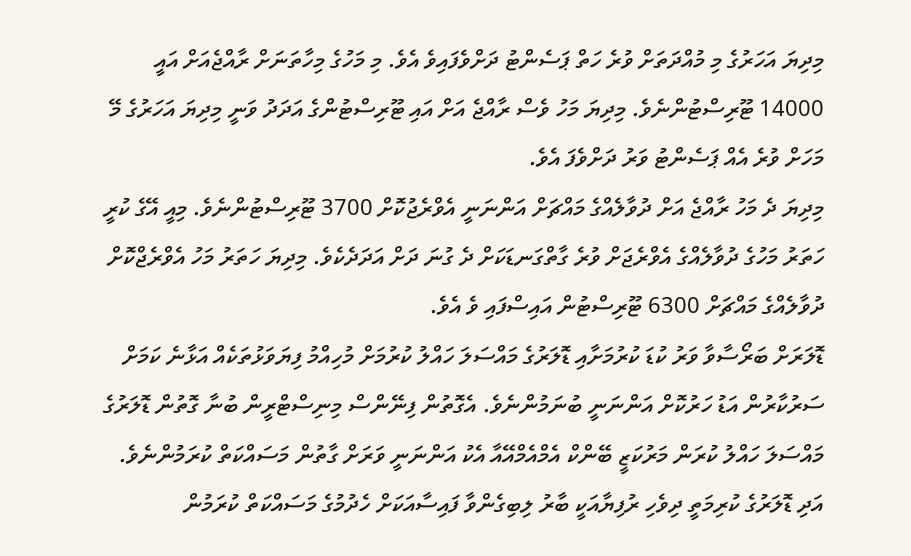މިދިޔަ އަހަރުގެ މި މުއްދަތަށް ވުރެ ހަތް ޕަސެންޓު ދަށްވެފައިވެ އެވެ. މި މަހުގެ މިހާތަނަށް ރާއްޖެއަށް އައީ 14000 ޓޫރިސްޓުންނެވެ. މިދިޔަ މަހު ވެސް ރާއްޖެ އަށް އައި ޓޫރިސްޓުންގެ އަދަދު ވަނީ މިދިޔަ އަހަރުގެ މޭ މަހަށް ވުރެ އެއް ޕަސެންޓު ވަރު ދަށްވެފަ އެވެ.
މިދިޔަ ދެ މަހު ރާއްޖެ އަށް ދުވާލެއްގެ މައްޗަށް އަންނަނީ އެވްރެޖުކޮށް 3700 ޓޫރިސްޓުންނެވެ. މިއީ އޭގެ ކުރީ ހަތަރު މަހުގެ ދުވާލެއްގެ އެވްރެޖަށް ވުރެ ގާތްގަނޑަކަށް ދެ ގުނަ ދަށް އަދަދެކެވެ. މިދިޔަ ހަތަރު މަހު އެވްރެޖްކޮށް ދުވާލެއްގެ މައްޗަށް 6300 ޓޫރިސްޓުން އައިސްފައި ވެ އެވެ.
ޑޮލަރަށް ބަރޯސާވާ ވަރު ކުޑަ ކުރުމަށާއި ޑޮލަރުގެ މައްސަލަ ހައްލު ކުރުމަށް މުހިއްމު ފިޔަވަޅުތަކެއް އަޅާނެ ކަމަށް ސަރުކާރުން އަޑު ހަރުކޮށް އަންނަނީ ބުނަމުންނެވެ. އެގޮތުން ފިނޭންސް މިނިސްޓްރީން ބުނާ ގޮތުން ޑޮލަރުގެ މައްސަލަ ހައްލު ކުރަން މަރުކަޒީ ބޭންކް އެމްއެމްއޭއާ އެކު އަންނަނީ ވަރަށް ގާތުން މަސައްކަތް ކުރަމުންނެވެ. އަދި ޑޮލަރުގެ ކުރިމަތީ ދިވެހި ރުފިޔާއަކީ ބާރު ލިބިގެންވާ ފައިސާއަކަށް ހެދުމުގެ މަސައްކަތް ކުރަމުން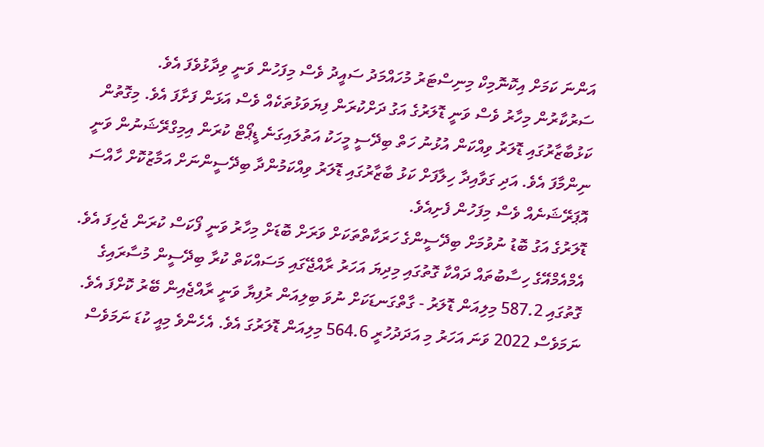އަންނަ ކަމަށް އިކޮނޮމިކް މިނިސްޓަރު މުހައްމަދު ސައީދު ވެސް މިފަހުން ވަނީ ވިދާޅުވެފަ އެވެ.
ސަރުކާރުން މިހާރު ވެސް ވަނީ ޑޮލަރުގެ އަގު ދަށްކުރަން ފިޔަވަޅުތަކެއް ވެސް އަޅަން ފަށާފަ އެވެ. މިގޮތުން ކަޅުބާޒާރުގައި ޑޮލަރު ވިއްކަން އުޅުނު ހަތް ބިދޭސީ މީހަކު އަތުލައިގަނެ ޑީޕޯޓް ކުރަން އިމިގްރޭޝަނުން ވަނީ ނިންމާފަ އެވެ. އަދި ގަވާއިދާ ހިލާފަށް ކަޅު ބާޒާރުގައި ޑޮލަރު ވިއްކަމުންދާ ބިދޭސީންނަށް އަމާޒުކޮށް ހާއްސަ އޮޕަރޭޝަނެއް ވެސް މިފަހުން ފެށިއެވެ.
ޑޮލަރުގެ އަގު ބޮޑު ނުވުމަށް ބިދޭސީންގެ ހަރަކާތްތަކަށް ވަރަށް ބޮޑަށް މިހާރު ވަނީ ފޯކަސް ކުރަން ޖެހިފަ އެވެ. އެމްއެމްއޭގެ ހިސާބުތައް ދައްކާ ގޮތުގައި މިދިޔަ އަހަރު ރާއްޖޭގައި މަސައްކަތް ކުރާ ބިދޭސީން މުސާރައިގެ ގޮތުގައި 587.2 މިލިއަން ޑޮލަރު - ގާތްގަނޑަކަށް ނުވަ ބިލިއަން ރުފިޔާ ވަނީ ރާއްޖެއިން ބޭރު ކޮށްފަ އެވެ. ނަމަވެސް 2022 ވަނަ އަހަރު މި އަދަދުހުރީ 564.6 މިލިއަން ޑޮލަރުގަ އެވެ. އެހެންވެ މިއީ ކުޑަ ނަމަވެސް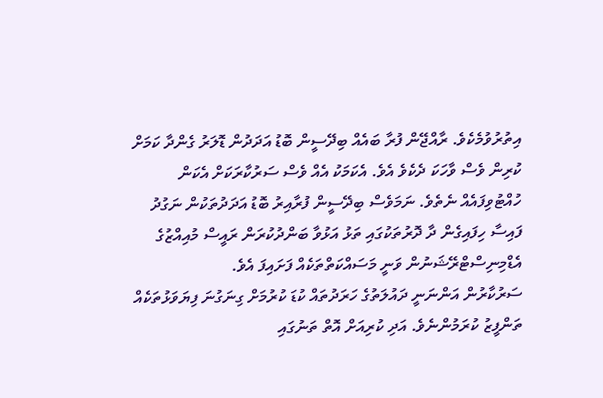އިތުރުވުމެކެވެ. ރާއްޖޭން ފުރާ ބައެއް ބިދޭސީން ބޮޑު އަދަދުން ޑޮލަރު ގެންދާ ކަމަށް ކުރިން ވެސް ވާހަކަ ދެކެވެ އެވެ. އެކަމަކު އެއް ވެސް ސަރުކާރަކަށް އެކަން ހުއްޓުވިފައެއް ނެތެވެ. ނަމަވެސް ބިދޭސީން ފުރާއިރު ބޮޑު އަދަދުތަކުން ނަގުދު ފައިސާ ހިފައިގެން ދާ ދޮރުތަކުގައި ތަޅު އަޅުވާ ބަންދުކުރަން ރައީސް މުއިއްޒުގެ އެޑްމިނިސްޓްރޭޝަނުން ވަނީ މަސައްކަތްތަކެއް ފަށައިފަ އެވެ.
ސަރުކާރުން އަންނަނީ ދައުލަތުގެ ހަރަދުތައް ކުޑަ ކުރުމަށް ގިނަގުނަ ފިޔަވަޅުތަކެއް ތަންފީޒު ކުރަމުންނެވެ. އަދި ކުރިއަށް އޮތް ތަނުގައި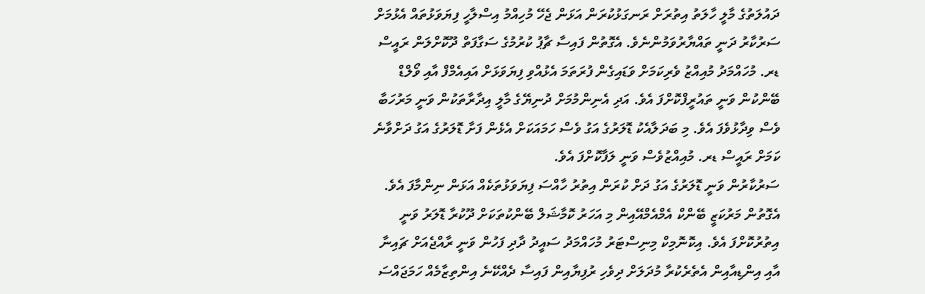ދައުލަތުގެ މާލީ ހާލަތު އިތުރަށް ރަނގަޅުކުރަން އަޅަން ޖެހޭ މުހިއްމު އިސްލާހީ ފިޔަވަޅުތައް އެޅުމަށް ސަރުކާރު ދަނީ ތައްޔާރުވަމުންނެވެ. އެގޮތުން ފައިސާ ޗާޕު ކުރުމުގެ ސަގާފަތް ދޫކޮށްލަން ރައީސް ޑރ. މުހައްމަދު މުއިއްޒު ވެރިކަމަށް ވަޑައިގެން ފުރަތަމަ އެޅުއްވި ފިޔަވަޅަށް އައިއެމްފް އާއި ވޯލްޑް ބޭންކުން ވަނީ ތައުރީފްކޮށްފަ އެވެ. އަދި އެނިންމުމަށް ދުނިޔޭގެ މާލީ އިދާރާތަކުން ވަނީ މަރުހަބާ ވެސް ވިދާޅުވެފަ އެވެ. މި ބަދަލާއެކު ޑޮލަރުގެ އަގު ވެސް ހަމައަކަށް އެޅެން ފަށާ ޑޮލަރުގެ އަގު ދަށްވާނެ ކަމަށް ރައީސް ޑރ. މުއިއްޒުވެސް ވަނީ ލަފާކޮށްފަ އެވެ.
ސަރުކާރުން ވަނީ ޑޮލަރުގެ އަގު ދަށް ކުރަން އިތުރު ހާއްސަ ފިޔަވަޅުތަކެއް އަޅަން ނިންމާފަ އެވެ. އެގޮތުން މަރުކަޒީ ބޭންކް އެމްއެމްއޭއިން މި އަހަރު ކޮމާޝަލް ބޭންކުތަކަށް ދޫކުރާ ޑޮލަރު ވަނީ އިތުރުކޮށްފަ އެވެ. އިކޮނޮމިކް މިނިސްޓަރު މުހައްމަދު ސައީދު ދާދި ފަހުން ވަނީ ރާއްޖެއަށް ޗައިނާ އާއި އިންޑިއާއިން އެތެރެކުރާ މުދަލަށް ދިވެހި ރުފިޔާއިން ފައިސާ ދެއްކޭނެ އިންތިޒާމެއް ހަމަޖައްސަ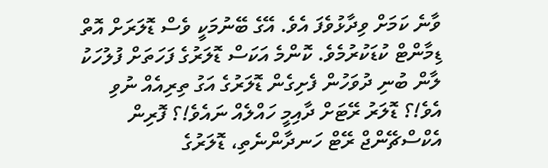ވާނެ ކަމަށް ވިދާޅުވެފަ އެވެ. އޭގެ ބޭނުމަކީ ވެސް ޑޮލަރަށް އޮތް ޑިމާންޓް ކުޑަކުރުމެވެ. ކޮންމެ އަކަސް ޑޮލަރުގެ ފަހަތަށް ފުލުހަކު ލާން ބުނި ދުވަހުން ފެށިގެން ޑޮލަރުގެ އަގު ތިރިއެއް ނުވި އެވެ!؟ ޑޮލަރު ރޭޓަށް ދާއިމީ ހައްލެއް ނައެވެ!؟ ފޮރިން އެކްސްޗޭންޖް ރޭޓް ހަނދާންނެތި، ޑޮލަރުގެ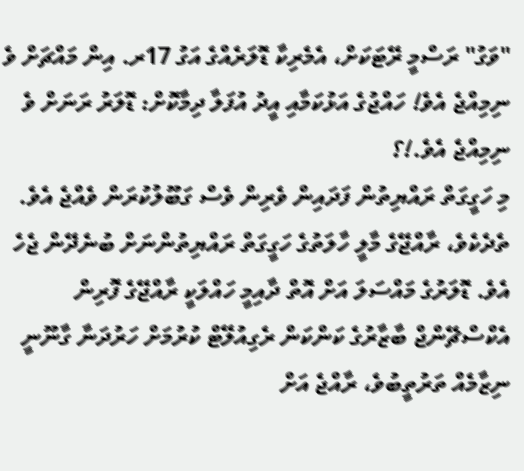"ވަގު" ރަސްމީ ރޭޓަކަށް، އެމެރިކާ ޑޮލަރެއްގެ އަގު 17ރ. އިން މައްޗަށް ވެ ނިމިއްޖެ އެވެ! ހައްޖުގެ އަޅުކަމާއި އީދު އުފަލާ ދިމާކޮށް: ޑޮލަރު ރަނަށް ވެ ނިމިއްޖެ އެވެ.!؟
މި ހަގީގަތް ރައްޔިތުން ފަދައިން ވެރިން ވެސް ގަބޫލުކުރަން ވެއްޖެ އެވެ. ތެދެކެވެ، ރާއްޖޭގެ މާލީ ހާލަތުގެ ހަގީގަތް ރައްޔިތުންނަށް ބުނެދޭން ޖެހެ އެވެ. ޑޮލަރުގެ މައްސަލަ އަށް އޮތް ދާއިމީ ހައްލަކީ ރާއްޖޭގެ ފޮރިން އެކްސްޗޭންޖް ބާޒާރުގެ ކަންކަން ރެގިއުލޭޓް ކުރުމަށް ހަރުދަނާ ގާނޫނީ ނިޒާމެއް ތަރުތީބުވެ، ރާއްޖެ އަށް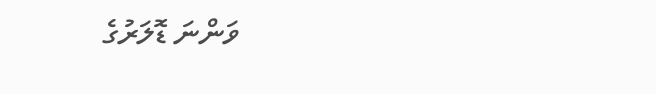ވަންނަ ޑޮލަރުގެ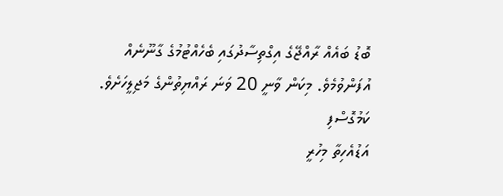ބޮޑު ބައެއް ރާއްޖޭގެ އިގްތިސާދުގައި ބެހެއްޓުމުގެ ގާނޫނެއް އުފަންވުމެވެ. މިކަން ވާނީ 20 ވަނަ ރައްޔިތުންގެ މަޖިލީހަށެވެ.
ކަމުގޮސްފި
އަޑުއެހިތާ މިހުރީ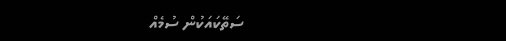ސަތޭކައަކުން ސުމެއް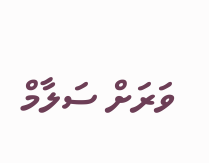ވަރަށް ސަލާމް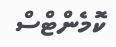ކޮމެންޓްސް